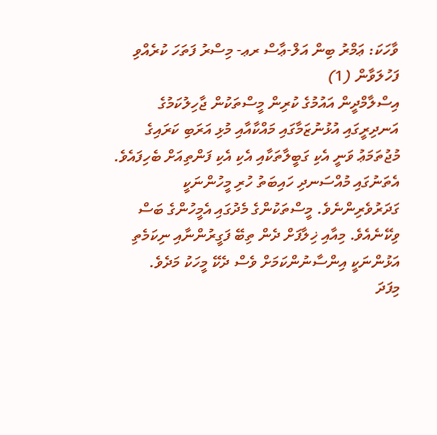ވާހަކަ: ޢަމްރު ބިން އަލް-ޢާސް ރޢ- މިސްރު ފަތަހަ ކުރެއްވި ފަހުލަވާން (1)
އިސްލާމްދީން އައުމުގެ ކުރިން މީސްތަކުން ޖާހިލުކަމުގެ އަނދިރީގައި އުޅުނުޒަމާގައި މައްކާއާއި މުޅި އަރަބި ކަރައިގެ މުޖުތަމަޢު ވަނީ އެކި ގަބީލާތަކާއި އެކި އެކި ފަންތިއަށް ބެހިފައެވެ. އެތަނުގައި މުއްސަނދި ހައިބަތު ހުރި މީހުންނަކީ ގަދަރުވެރިންނެވެ. މީސްތަކުންގެ މެދުގައި އެމީހުންގެ ބަސް ވިކޭނެއެވެ. މިއާއި ޚިލާފަށް ދެން ތިބޭ ފަގީރުންނާއި ނިކަމެތި އަޅުންނަކީ އިންސާނުންކަމަށް ވެސް ދެކޭ މީހަކު މަދެވެ.
މިފަދަ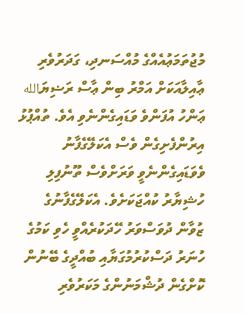މުޖުތަމަޢުއެއްގެ މުއްސަނދި، ގަދަރުވެރި ޢާއިލާއަކަށް އަމްރު ބިން ޢާސް ރަޟިޔަالله ޢަންހު އުފަންވެ ވަޑައިގެންނެވި އެވެ. ތުއްޕުޅު އިރުންފެށިގެން ވެސް އެކަލޭގެފާނު ވެވަޑައިގެންނެވީ ވަރަށްވެސް ތޫނުފިލި ހުޝިޔާރު ކުއްޖަކަށެވެ. އެކަލޭގެފާނުގެ ޒުވާން ދުވަސްވަރު ހޭދަކުރެއްވީ ހެވި ކަމުގެ ހުނަރު ދަސްކުރުމުގަޔާއި ބުއްދީގެ ބޭނުން ކޮށްގެން ދުޝްމަނުންގެ މަކަރުވެރި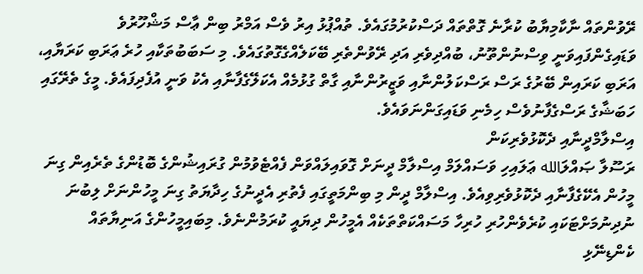ރޭވުންތައް ނާކާމިޔާބު ކުރާނެ ގޮތްތައް ދަސްކުރުމުގައެވެ. ތުއްޕުޅު އިރު ވެސް އަމްރު ބިން ޢާސް މަޝްހޫރުވެ ވަޑައިގެންފައިވަނީ ވިސްނުންތޫނު، ބުއްދިވެރި އަދި ރޭވުންތެރި ބޭކަލެއްގެގޮތުގައެވެ. މި ސަބަބުތަކާއި ހުރެ ޢަރަބި ކަރަޔާއި، އަރަބި ކަރައިން ބޭރުގެ ރަސް ރަސްކަލުންނާއި ވަޒީރުންނާއި ގާތް ގުޅުމެއް އެކަލޭގެފާނާއި އެކު ވަނީ އުފެދިފައެވެ. މީގެ ތެރޭގައި ހަބަޝާގެ ރަސްގެފާނުވެސް ހިމެނި ވަޑައިގަންނަވައެވެ.
އިސްލާމްދީނާއި ދެކޮޅުވެރިކަން
ރަސޫލާ ޞައްލަالله ޢަލައިހި ވަސައްލަމް އިސްލާމް ދީނަށް ގޮވައިލައްވަން ފެއްޓެވުމުން ގުރައިޝުންގެ ބޮޑުންގެ ތެރެއިން ގިނަ މީހުން އެކޭގެފާނާއި ދެކޮޅުވެރިވިއެވެ. އިސްލާމް ދީން މި ބިންމަތީގައި ފެތުރި އެދީނުގެ ހިދާޔަތު ގިނަ މީހުންނަށް ލިބުނަ ނުދިނުމަށްޓަކައި ކުރެވެންހުރި ހުރިހާ މަސައްކަތްތަކެއް އެމީހުން ދިޔައީ ކުރަމުންނެވެ. މިބައިމީހުންގެ އަނިޔާތައް ކެންޑިނޭޅި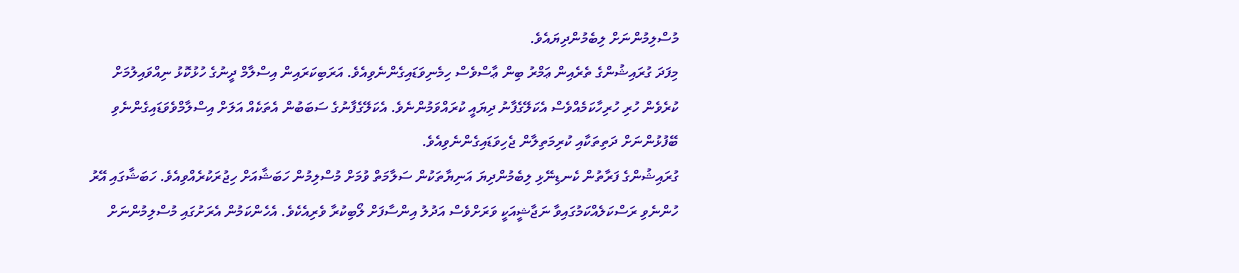މުސްލިމުންނަށް ލިބެމުންދިޔައެވެ.
މިފަދަ ގުރައިޝުންގެ ތެރެއިން ޢަމްރު ބިން ޢާސްވެސް ހިމެނިވަޑައިގެންނެވިއެވެ. އަރަބިކަރައިން އިސްލާމް ދީނުގެ ހުޅުކޮޅު ނިއްވައިލުމަށް ކުރެވެން ހުރި ހުރިހާކަމެއްވެސް އެކަލޭގެފާނު ދިޔައީ ކުރައްވަމުންނެވެ. އެކަލޭގެފާނުގެ ސަބަބުން އެތަކެއް އަލަށް އިސްލާމްވެވަޑައިގެންނެވި ބޭފުޅުންނަށް ދަތިތަކާއި ކުރިމަތިލާން ޖެހިވަޑައިގެންނެވިއެވެ.
ގުރައިޝުންގެ ފަރާތުން ކެނޑިނޭޅި ލިބެމުންދިޔަ އަނިޔާތަކުން ސަލާމަތް ވުމަށް މުސްލިމުން ހަބަޝާއަށް ހިޖުރަކުރެއްވިއެވެ. ހަބަޝާގައި އޭރު ހުންނެވި ރަސްކަލެއްކަމުގައިވާ ނަޖާޝީއަކީ ވަރަށްވެސް އަދުލު އިންސާފަށް ލޯބިކުރާ ވެރިއެކެވެ. އެހެންކަމުން އެރަށުގައި މުސްލިމުންނަށް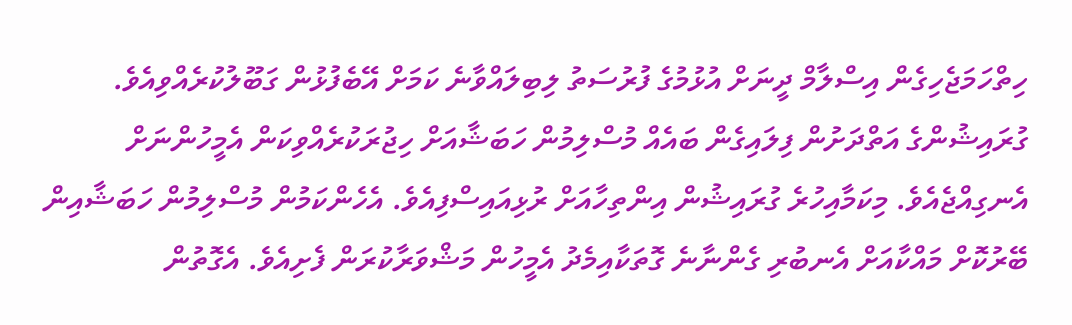ހިތްހަމަޖެހިގެން އިސްލާމް ދީނަށް އުޅުމުގެ ފުރުސަތު ލިބިލައްވާނެ ކަމަށް އޭބެފުޅުން ގަބޫލުކުރެއްވިއެވެ.
ގުރައިޝުންގެ އަތްދަށުން ފިލައިގެން ބައެއް މުސްލިމުން ހަބަޝާއަށް ހިޖުރަކުރެއްވިކަން އެމީހުންނަށް އެނގިއްޖެއެވެ. މިކަމާއިހުރެ ގުރައިޝުން އިންތިހާއަށް ރުޅިއައިސްފިއެވެ. އެހެންކަމުން މުސްލިމުން ހަބަޝާއިން ބޭރުކޮށް މައްކާއަށް އެނބުރި ގެންނާނެ ގޮތަކާއިމެދު އެމީހުން މަޝްވަރާކުރަން ފެށިއެވެ. އެގޮތުން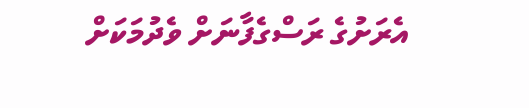އެރަށުގެ ރަސްގެފާނަށް ވެދުމަކަށް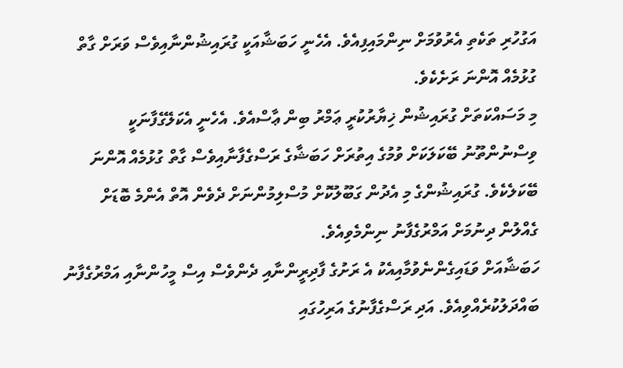އަގުހުރި ތަކެތި އެރުވުމަށް ނިންމައިފިއެވެ. އެހެނީ ހަބަޝާއަކީ ގުރައިޝުންނާއިވެސް ވަރަށް ގާތް ގުޅުމެއް އޮންނަ ރަށެކެވެ.
މި މަސައްކަތަށް ގުރައިޝުން ޚިޔާރުކުރީ ޢަމްރު ބިން ޢާސްއެވެ. އެހެނީ އެކަލޭގެފާނަކީ ވިސްނުންތޫނު ބޭކަލަކަށް ވުމުގެ އިތުރަށް ހަބަޝާގެ ރަސްގެފާނާއިވެސް ގާތް ގުޅުމެއް އޮންނަ ބޭކަލެކެވެ. ގުރައިޝުންގެ މި އެދުން ގަބޫލުކޮށް މުސްލިމުންނަށް ދެވެން އޮތް އެންމެ ބޮޑަށް ގެއްލުން ދިނުމަށް އަމްރުގެފާނު ނިންމެވިއެވެ.
ހަބަޝާއަށް ވަޑައިގެންނެވުމާއިއެކު އެ ރަށުގެ ފާދިރީންނާއި ދެންވެސް އިސް މީހުންނާއި އަމްރުގެފާނު ބައްދަލުކުރެއްވިއެވެ. އަދި ރަސްގެފާނުގެ އަރިހުގައި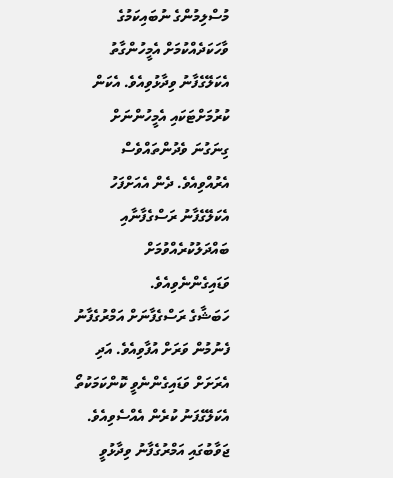މުސްލިމުންގެ ނުބައިކަމުގެ ވާހަކަދެއްކުމަށް އެމީހުންގާތު އެކަލޭގެފާނު ވިދާޅުވިއެވެ. އެކަން ކުރުމަށްޓަކައި އެމީހުންނަށް ގިނަގުނަ ވެދުންތައްވެސް އެރުއްވިއެވެ. ދެން އެއަށްފަހު އެކަލޭގެފާނު ރަސްގެފާނާއި ބައްދަލުކުރެއްވުމަށް ވަޑައިގެންނެވިއެވެ.
ހަބަޝާގެ ރަސްގެފާނަށް އަމްރުގެފާނު ފެނުމުން ވަރަށް އުފާވިއެވެ. އަދި އެރަށަށް ވަޑައިގެންނެވީ ކޮންކަމަކުތޯ އެކަލޭގެފަނު ކުރެން އެއްސެވިއެވެ. ޖަވާބުގައި އަމްރުގެފާނު ވިދާޅުވީ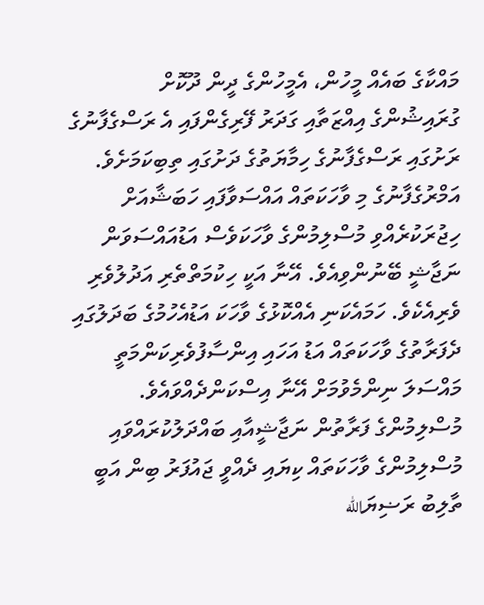މައްކާގެ ބައެއް މީހުން، އެމީހުންގެ ދީން ދޫކޮށް ގުރައިޝުންގެ އިއްޒަތާއި ގަދަރު ފޭރިގެންފައި އެ ރަސްގެފާނުގެ ރަށުގައި ރަސްގެފާނުގެ ހިމާޔަތުގެ ދަށުގައި ތިބިކަމަށެވެ. އަމްރުގެފާނުގެ މި ވާހަކަތައް އައްސަވާފައި ހަބަޝާއަށް ހިޖުރަކުރެއްވި މުސްލިމުންގެ ވާހަކަވެސް އަޑުއައްސަވަން ނަޖާޝީ ބޭނުންވިއެވެ. އޭނާ އަކީ ހިކުމަތްތެރި އަދުލުވެރި ވެރިއެކެވެ. ހަމައެކަނި އެއްކޮޅުގެ ވާހަކަ އަޑުއެހުމުގެ ބަދަލުގައި ދެފަރާތުގެ ވާހަކަތައް އަޑު އަހައި އިންސާފުވެރިކަންމަތީ މައްސަލަ ނިންމެވުމަށް އޭނާ އިސްކަންދެއްވައެވެ.
މުސްލިމުންގެ ފަރާތުން ނަޖާޝީއާއި ބައްދަލުކުރައްވައި މުސްލިމުންގެ ވާހަކަތައް ކިޔައި ދެއްވީ ޖައުފަރު ބިން އަބީ ތާލިބު ރަޟިޔަالله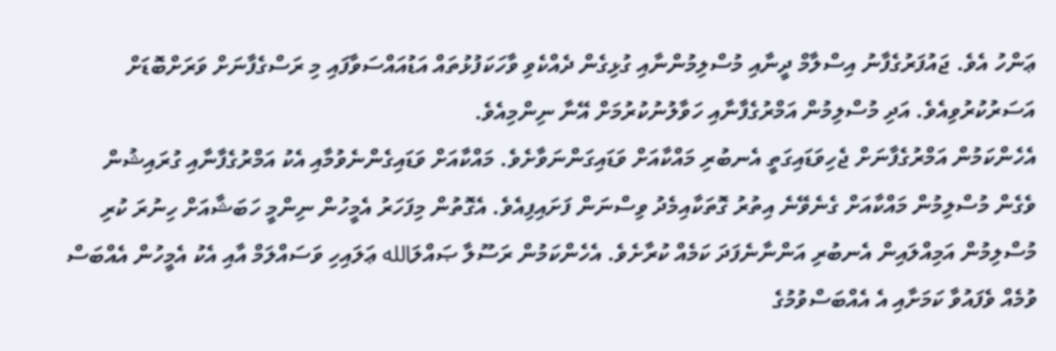ޢަންހު އެވެ. ޖައުފަރުގެފާނު އިސްލާމް ދީނާއި މުސްލިމުންނާއި ގުޅިގެން ދެއްކެވި ވާހަކަފުޅުތައް އަޑުއައްސަވާފައި މި ރަސްގެފާނަށް ވަރަށްބޮޑަށް އަސަރުކުރުވިއެވެ. އަދި މުސްލިމުން އަމްރުގެފާނާއި ހަވާލުނުކުރުމަށް އޭނާ ނިންމިއެވެ.
އެހެންކަމުން އަމްރުގެފާނަށް ޖެހިވަޑައިގަތީ އެނބުރި މައްކާއަށް ވަޑައިގަންނަވާށެވެ. މައްކާއަށް ވަޑައިގެންނެވުމާއި އެކު އަމްރުގެފާނާއި ގުރައިޝުން ވެގެން މުސްލިމުން މައްކާއަށް ގެނެވޭނެ އިތުރު ގޮތަކާއިމެދު ވިސްނަން ފަށައިފިއެވެ. އެގޮތުން މިފަހަރު އެމީހުން ނިންމީ ހަބަޝާއަށް ހިނުރަ ކުރި މުސްލިމުން އަމިއްލައިން އެނބުރި އަންނާނެފަދަ ކަމެއް ކުރާށެވެ. އެހެންކަމުން ރަސޫލާ ޞައްލަالله ޢަލައިހި ވަސައްލަމް އާއި އެކު އެމީހުން އެއްބަސް ވުމެއް ވެފައުވާ ކަމަށާއި އެ އެއްބަސްވުމުގެ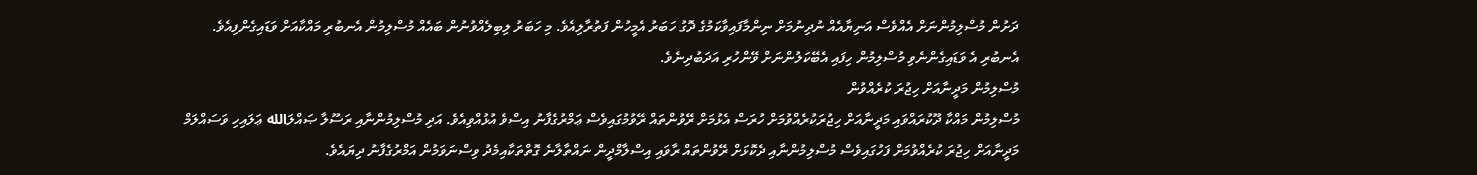ދަށުން މުސްލިމުންނަށް އެއްވެސް އަނިޔާއެއް ނުދިނުމަށް ނިންމާފައިވާކަމުގެ ދޮގު ހަބަރު އެމީހުން ފަތުރާލިއެވެ. މި ހަބަރު ލިބިލެއްވުނުން ބައެއް މުސްލިމުން އެނބުރި މައްކާއަށް ވަޑައިގެންފިއެވެ. އެނބުރި އެ ވަޑައިގެންނެވި މުސްލިމުން ހިފައި އެބޭކަލުންނަށް ވޭންހުރި އަދަބުދިނެވެ.
މުސްލިމުން މަދީނާއަށް ހިޖުރަ ކުރެއްވުން
މުސްލިމުން މައްކާ ދޫކުރައްވައި މަދީނާއަށް ހިޖުރަކުރެއްވުމަށް ހުރަސް އެޅުމަށް ރޭވުންތައް ރޭވުމުގައިވެސް ޢަމްރުގެފާނު އިސްވެ އުޅުއްވިއެވެ. އަދި މުސްލިމުންނާއި ރަސޫލާ ޞައްލަالله ޢަލައިހި ވަސައްލަމް މަދީނާއަށް ހިޖުރަ ކުރެއްވުމަށް ފަހުގައިވެސް މުސްލިމުންނާއި ދެކޮޅަށް ރޭވުންތައް ރާވައި އިސްލާމްދީން ނައްތާލާނެ ގޮތްތަކާއިމެދު ވިސްނަވަމުން އަމްރުގެފާނު ދިޔައެވެ.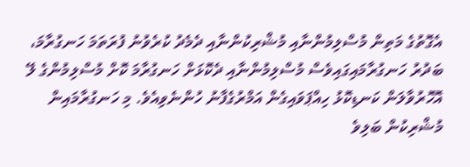އެގޮތުގެ މަތިން މުސްލިމުންނާއި މުޝްރިކުންނާއި ދެމެދު ކުރެވުނު ފުރަތަމަ ހަނގުރާމަ، ބަދުރު ހަނގުރާމައިގައިވެސް މުސްލިމުންނާއި ދެކޮޅަށް ހަނގުރާމަ ކޮށް މުސްލިމުންގެ ލޭ އޮހޮރުވާލަން ކަނޑިކޮޅު ހިއްޕަވައިގެން އަމްރުގެފާނު ހުންނެވިއެވެ. މި ހަނގުރާމައިން މުޝްރިކުން ބަލިވެ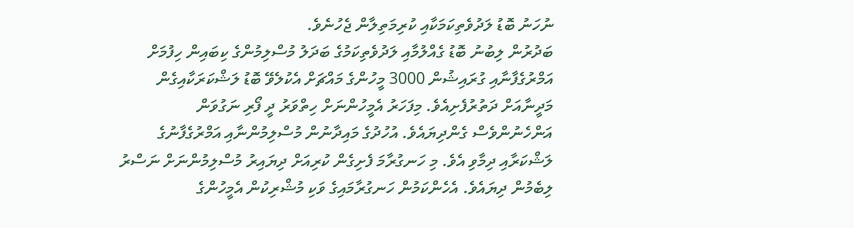ނުހަނު ބޮޑު ލަދުވެތިކަމަކާއި ކުރިމަތިލާން ޖެހުނެވެ.
ބަދުރުން ލިބުނު ބޮޑު ގެއްލުމާއި ލަދުވެތިކަމުގެ ބަދަލު މުސްލިމުންގެ ކިބައިން ހިފުމަށް އަމްރުގެފާނާއި ގުރައިޝުން 3000 މީހުންގެ މައްޗަށް އެކުލެވޭ ބޮޑު ލަޝްކަރަކާއިގެން މަދީނާއަށް ދަތުރުފެށިއެވެ. މިފަހަރު އެމީހުންނަށް ހިތްވަރު ދީ ފޯރި ނަގުވަން އަންހެނުންވެސް ގެންދިޔައެވެ. އުހުދުގެ މައިދާނުން މުސްލިމުންނާއި އަމްރުގެފާނުގެ ލަޝްކަރާއި ދިމާވި އެވެ. މި ހަނގުރާމަ ފެށިގެން ކުރިއަށް ދިޔައިރު މުސްލިމުންނަށް ނަސްރު ލިބެމުން ދިޔައެވެ. އެހެންކަމުން ހަނގުރާމައިގެ ވަކި މުޝްރިކުން އެމީހުންގެ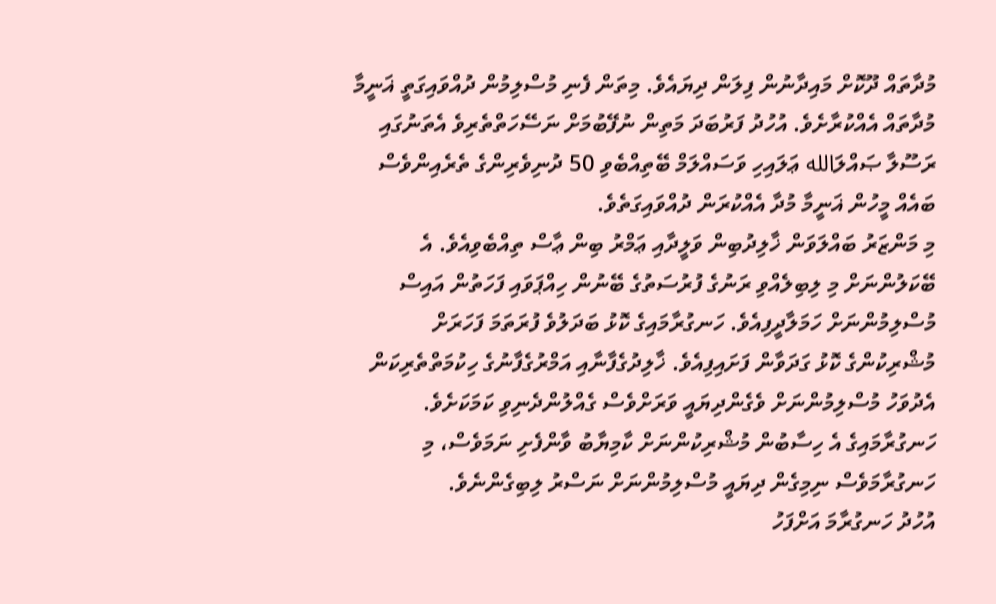މުދާތައް ދޫކޮށް މައިދާނުން ފިލަން ދިޔައެވެ. މިތަން ފެނި މުސްލިމުން ދުއްވައިގަތީ ޣަނީމާ މުދާތައް އެއްކުރާށެވެ. އުހުދު ފަރުބަދަ މަތިން ނުފޭބުމަށް ނަސޭހަތްތެރިވެ އެތަނުގައި ރަސޫލާ ޞައްލަالله ޢަލައިހި ވަސައްލަމް ބޭތިއްބެވި 50 ދުނިވެރިންގެ ތެރެއިންވެސް ބައެއް މީހުން ޣަނީމާ މުދާ އެއްކުރަން ދުއްވައިގަތެވެ.
މި މަންޒަރު ބައްލަވަން ޚާލިދުބިން ވަލީދާއި ޢަމްރު ބިން ޢާސް ތިއްބެވިއެވެ. އެ ބޭކަލުންނަށް މި ލިބިލެއްވި ރަނުގެ ފުރުސަތުގެ ބޭނުން ހިއްޕަވައި ފަހަތުން އައިސް މުސްލިމުންނަށް ހަމަލާދީފިއެވެ. ހަނގުރާމައިގެ ކޮޅު ބަދަލުވެ ފުރަތަމަ ފަހަރަށް މުޝްރިކުންގެ ކޮޅު ގަދަވާން ފަށައިފިއެވެ. ޚާލިދުގެފާނާއި އަމްރުގެފާނުގެ ހިކުމަތްތެރިކަން އެދުވަހު މުސްލިމުންނަށް ވެގެންދިޔައީ ވަރަށްވެސް ގެއްލުންދެނިވި ކަމަކަށެވެ. ހަނގުރާމައިގެ އެ ހިސާބުން މުޝްރިކުންނަށް ކާމިޔާބު ވާންފެށި ނަމަވެސް، މި ހަނގުރާމަވެސް ނިމިގެން ދިޔައީ މުސްލިމުންނަށް ނަސްރު ލިބިގެންނެވެ.
އުހުދު ހަނގުރާމަ އަށްފަހު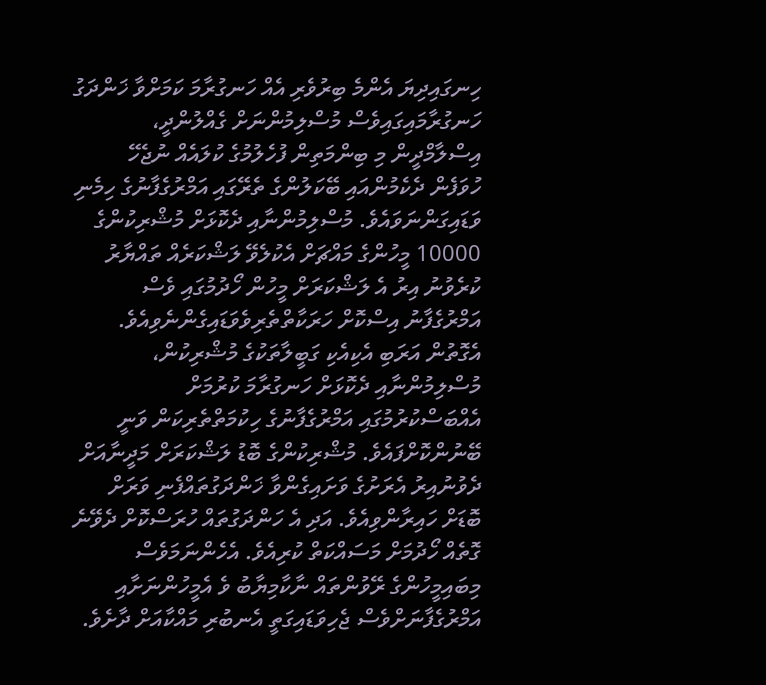ހިނގައިދިޔަ އެންމެ ބިރުވެރި އެއް ހަނގުރާމަ ކަމަށްވާ ޚަންދަގު ހަނގުރާމައިގައިވެސް މުސްލިމުންނަށް ގެއްލުންދީ، އިސްލާމްދީން މި ބިންމަތިން ފުހެލުމުގެ ކުލައެއް ނުޖެހޭ ހުވަފެން ދެކެމުންއައި ބޭކަލުންގެ ތެރޭގައި އަމްރުގެފާނުގެ ހިމެނި ވަޑައިގަންނަވައެވެ. މުސްލިމުންނާއި ދެކޮޅަށް މުޝްރިކުންގެ 10000 މީހުންގެ މައްޗަށް އެކުލެވޭ ލަޝްކަރެއް ތައްޔާރު ކުރެވުނު އިރު އެ ލަޝްކަރަށް މީހުން ހޯދުމުގައި ވެސް އަމްރުގެފާނު އިސްކޮށް ހަރަކާތްތެރިވެވަޑައިގެންނެވިއެވެ. އެގޮތުން އަރަބި އެކިއެކި ގަބީލާތަކުގެ މުޝްރިކުން، މުސްލިމުންނާއި ދެކޮޅަށް ހަނގުރާމަ ކުރުމަށް އެއްބަސްކުރުމުގައި އަމްރުގެފާނުގެ ހިކުމަތްތެރިކަން ވަނީ ބޭނުންކޮށްފައެވެ. މުޝްރިކުންގެ ބޮޑު ލަޝްކަރަށް މަދީނާއަށް ދެވުނުއިރު އެރަށުގެ ވަށައިގެންވާ ޚަންދަގުތައްފެނި ވަރަށް ބޮޑަށް ހައިރާންވިއެވެ. އަދި އެ ހަންދަގުތައް ހުރަސްކޮށް ދެވޭނެ ގޮތެއް ހޯދުމަށް މަސައްކަތް ކުރިއެވެ. އެހެންނަމަވެސް މިބައިމީހުންގެ ރޭވުންތައް ނާކާމިޔާބު ވެ އެމީހުންނަށާއި އަމްރުގެފާނަށްވެސް ޖެހިވަޑައިގަތީ އެނބުރި މައްކާއަށް ދާށެވެ.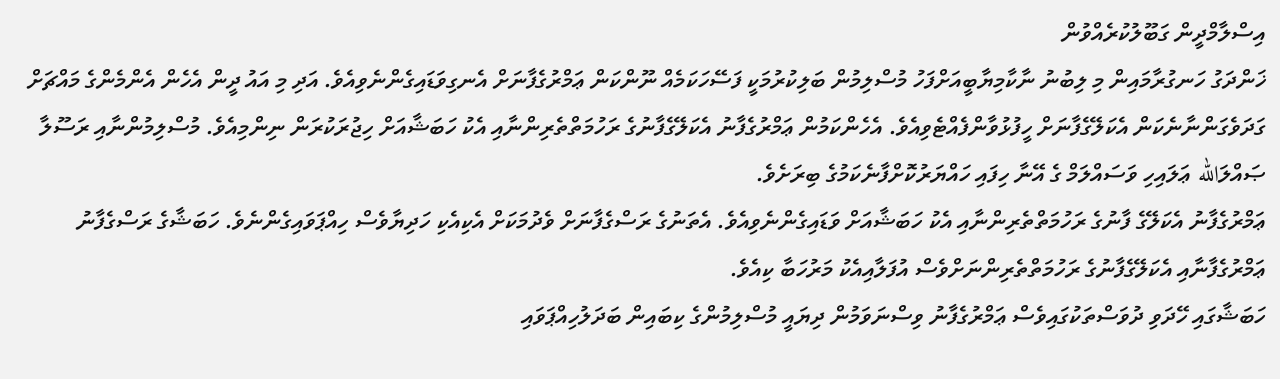އިސްލާމްދީން ގަބޫލުކުރެއްވުން
ޚަންދަގު ހަނގުރާމައިން މި ލިބުނު ނާކާމިޔާބީއަށްފަހު މުސްލިމުން ބަލިކުރުމަކީ ފަސޭހަކަމެއް ނޫންކަން ޢަމްރުގެފާނަށް އެނގިވަޑައިގެންނެވިއެވެ. އަދި މި އައު ދީން އެހެން އެންމެންގެ މައްޗަށް ގަދަވެގަންނާނެކަން އެކަލޭގެފާނަށް ހީފުޅުވާންފެއްޓެވިއެވެ. އެހެންކަމުން ޢަމްރުގެފާނު އެކަލޭގެފާނުގެ ރަހުމަތްތެރިންނާއި އެކު ހަބަޝާއަށް ހިޖުރަކުރަން ނިންމިއެވެ. މުސްލިމުންނާއި ރަސޫލާ ޞައްލަالله ޢަލައިހި ވަސައްލަމް ގެ އޭނާ ހިފައި ހައްޔަރުކޮށްފާނެކަމުގެ ބިރަށެވެ.
ޢަމްރުގެފާނު އެކަލޭގެ ފާނުގެ ރަހުމަތްތެރިންނާއި އެކު ހަބަޝާއަށް ވަޑައިގެންނެވިއެވެ. އެތަނުގެ ރަސްގެފާނަށް ވެދުމަކަށް އެކިއެކި ހަދިޔާވެސް ހިއްޕަވައިގެންނެވެ. ހަބަޝާގެ ރަސްގެފާނު ޢަމްރުގެފާނާއި އެކަލޭގެފާނުގެ ރަހުމަތްތެރިންނަށްވެސް އުފަލާއިއެކު މަރުހަބާ ކިއެވެ.
ހަބަޝާގައި ހޭދަވި ދުވަސްތަކުގައިވެސް ޢަމްރުގެފާނު ވިސްނަވަމުން ދިޔައީ މުސްލިމުންގެ ކިބައިން ބަދަލުހިއްޕަވައި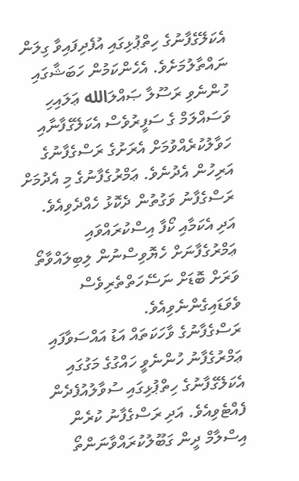އެކަލޭގެފާނުގެ ހިތްޕުޅިގައި އުފެދިފައިވާ ގިލަން ނައްތާލުމަށެވެ. އެހެންކަމުން ހަބަޝާގައި ހުންނެވި ރަސޫލާ ޞައްލަالله ޢަލައިހި ވަސައްލަމް ގެ ސަފީރުވެސް އެކަލޭގެފާނާއި ހަވާލުކުރެއްވުމަށް އެރަށުގެ ރަސްގެފާނުގެ އަރިހުން އެދުނެވެ. ޢަމްރުގެފާނުގެ މި އެދުމަށް ރަސްގެފާނު ވަގުތުން ދެކޮޅު ހެއްދެވިއެވެ. އަދި އެކަމާއި ކޯފާ އިސްކުރައްވައި ޢަމްރުގެފާނަށް ހެޔޮވިސްނުން ލިބިލައްވާތޯ ވަރަށް ބޮޑަށް ނަސޭހަތްތެރިވެސް ވެވަޑައިގެންނެވިއެވެ.
ރަސްގެފާނުގެ ވާހަކަތައް އަޑު އައްސަވާފައި ޢަމްރުގެފާނު ހުންނެވީ ހައްގުގެ މަގުގައި އެކަލޭގެފާނުގެ ހިތްޕުޅިގައި ސުވާލުއުފެދެން ފެއްޓެވިއެވެ. އަދި ރަސްގެފާނު ކުރެން އިސްލާމް ދީން ގަބޫލުކުރައްވާނަންތޯ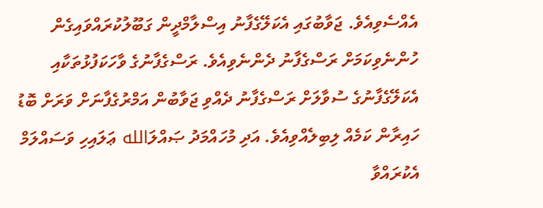އެއްސެވިއެވެ. ޖަވާބުގައި އެކަލޭގެފާނު އިސްލާމްދީން ގަބޫލުކުރައްވައިގެން ހުންނެވިކަމަށް ރަސްގެފާނު ދެންނެވިއެވެ. ރަސްގެފާނުގެ ވާހަކަފުޅުތަކާއި އެކަލޭގެފާނުގެ ސުވާލަށް ރަސްގެފާނު ދެއްވި ޖަވާބުން އަމްރުގެފާނަށް ވަރަށް ބޮޑު ހައިރާން ކަމެއް ލިބިލެއްވިއެވެ. އަދި މުހައްމަދު ޞައްލަالله ޢަލައިހި ވަސައްލަމް އެކުރައްވާ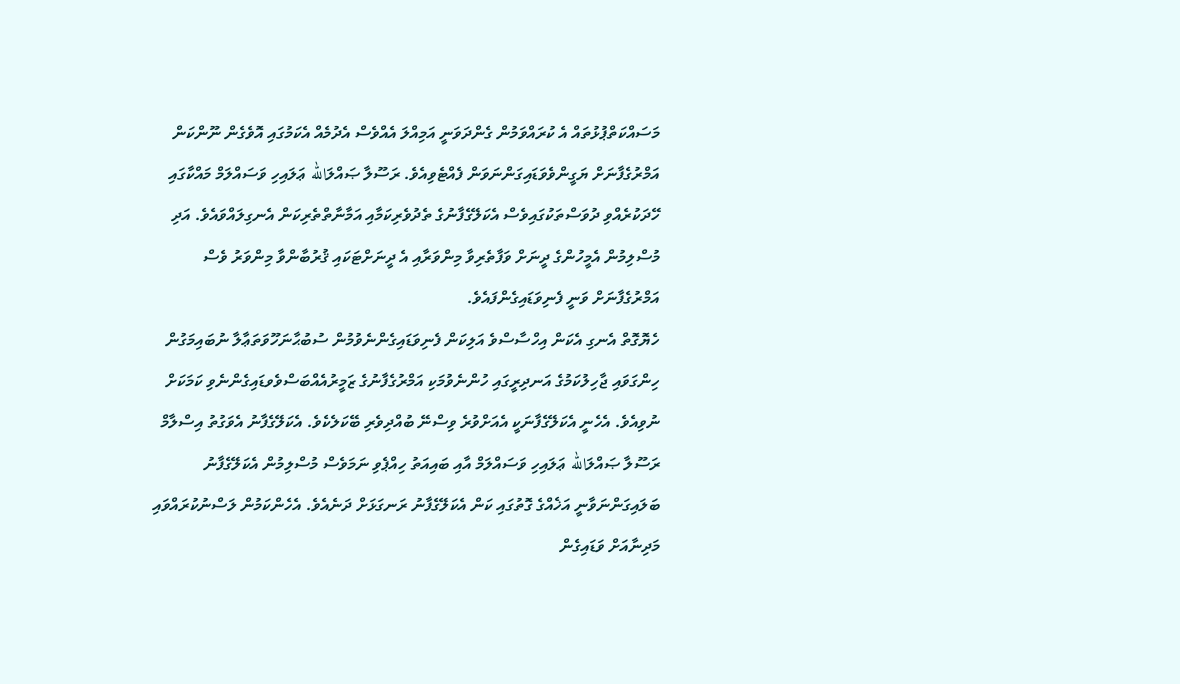މަސައްކަތްޕުޅުތައް އެ ކުރައްވަމުން ގެންދަވަނީ އަމިއްލަ އެއްވެސް އެދުމެއް އެކަމުގައި އޮވެގެން ނޫންކަން އަމްރުގެފާނަށް ޔަގީންވެވަޑައިގަންނަވަން ފެއްޓެވިއެވެ. ރަސޫލާ ޞައްލަالله ޢަލައިހި ވަސައްލަމް މައްކާގައި ހޭދަކުރެއްވި ދުވަސްތަކުގައިވެސް އެކަލޭގެފާނުގެ ތެދުވެރިކަމާއި އަމާނާތްތެރިކަން އެނގިލައްވައެވެ. އަދި މުސްލިމުން އެމީހުންގެ ދީނަށް ވަފާތެރިވާ މިންވަރާއި އެ ދީނަށްޓަކައި ޤުރުބާންވާ މިންވަރު ވެސް އަމްރުގެފާނަށް ވަނީ ފެނިވަޑައިގެންފައެވެ.
ހެޔޮގޮތް އެނގި އެކަން އިހްސާސްވެ އަލިކަން ފެނިވަޑައިގެންނެވުމުން ސުބުޙާނަހޫވަތަޢާލާ ނުބައިމަގުން ހިންގަވައި ޖާހިލުކަމުގެ އަނދިރީގައި ހުންނެވުމަކި އަމްރުގެފާނުގެ ޒަމީރުއެއްބަސްވެވޑައިގެންނެވި ކަމަކަށް ނުވިއެވެ. އެހެނީ އެކަލޭގެފާނަކީ އެއަށްވުރެ ވިސްނޭ ބުއްދިވެރި ބޭކަލެކެވެ. އެކަލޭގެފާނު އެވަގުތު އިސްލާމް ރަސޫލާ ޞައްލަالله ޢަލައިހި ވަސައްލަމް އާއި ބައިއަތު ހިއްޕެވި ނަމަވެސް މުސްލިމުން އެކަލޭގެފާނު ބަލައިގަންނަވާނީ އަޚެއްގެ ގޮތުގައި ކަން އެކަލޭގެފާނު ރަނގަޅަށް ދަނެއެވެ. އެހެންކަމުން ލަސްނުކުރައްވައި މަދިނާއަށް ވަޑައިގެން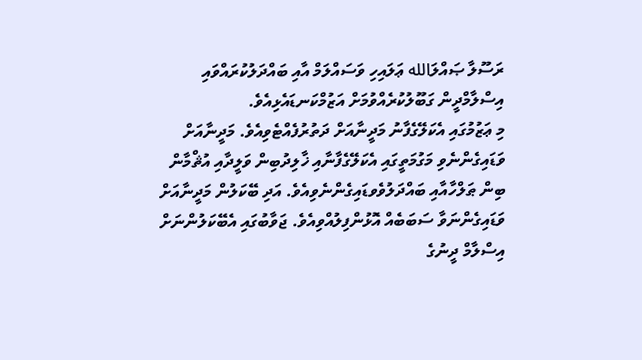ރަސޫލާ ޞައްލަالله ޢަލައިހި ވަސައްލަމް އާއި ބައްދަލުކުރައްވައި އިސްލާމްދީން ގަބޫލުކުރެއްވުމަށް އަޒުމްކަނޑައެޅިއެވެ.
މި ޢަޒުމުގައި އެކަލޭގެފާނު މަދީނާއަށް ދަތުރުފެއްޓެވިއެވެ. މަދީނާއަށް ވަޑައިގެންނެވި މަގުމަތީގައި އެކަލޭގެފާނާއި ޚާލިދުބިން ވަލީދާއި އުޘްމާން ބިން ޠަލްހާއާއި ބައްދަލުވެވޑައިގެންނެވިއެވެ. އަދި ބޭކަލުން މަދީނާއަށް ވަޑައިގެންނަވާ ސަބަބެއް އޮޅުންފިލުއްވިއެވެ. ޖަވާބުގައި އެބޭކަލުންނަށް އިސްލާމް ދީނުގެ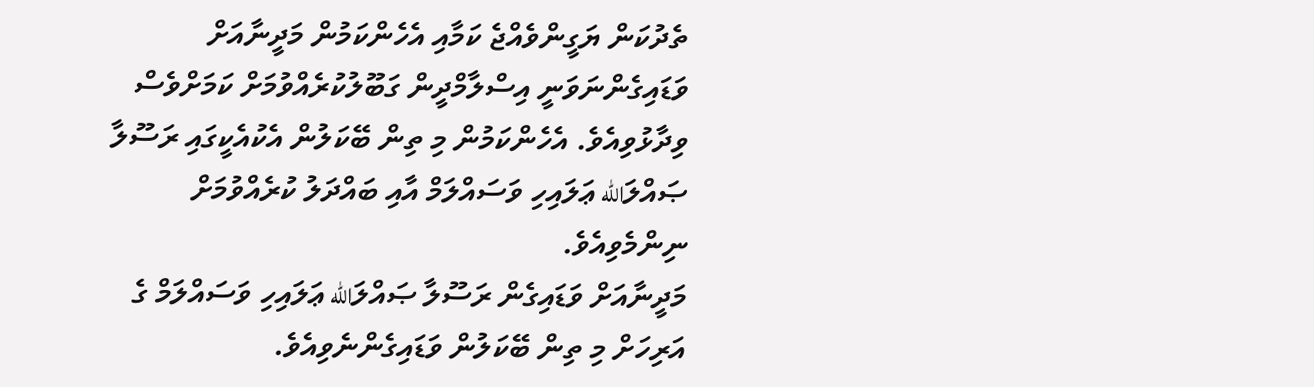ތެދުކަން ޔަގީންވެއްޖެ ކަމާއި އެހެންކަމުން މަދީނާއަށް ވަޑައިގެންނަވަނީ އިސްލާމްދީން ގަބޫލުކުރެއްވުމަށް ކަމަށްވެސް ވިދާޅުވިއެވެ. އެހެންކަމުން މި ތިން ބޭކަލުން އެކުއެކީގައި ރަސޫލާ ޞައްލަالله ޢަލައިހި ވަސައްލަމް އާއި ބައްދަލު ކުރެއްވުމަށް ނިންމެވިއެވެ.
މަދީނާއަށް ވަޑައިގެން ރަސޫލާ ޞައްލަالله ޢަލައިހި ވަސައްލަމް ގެ އަރިހަށް މި ތިން ބޭކަލުން ވަޑައިގެންނެވިއެވެ.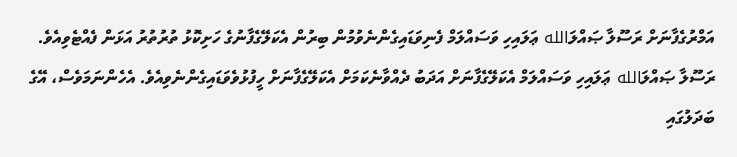އަމްރުގެފާނަށް ރަސޫލާ ޞައްލަالله ޢަލައިހި ވަސައްލަމް ފެނިވަޑައިގެންނެވުމުން ބިރުން އެކަލޭގެފާނުގެ ހަށިކޮޅު ތުރުތުރު އަޅަން ފެއްޓެވިއެވެ. ރަސޫލާ ޞައްލަالله ޢަލައިހި ވަސައްލަމް އެކަލޭގެފާނަށް އަދަބު ދެއްވާނެކަމަށް އެކަލޭގެފާނަށް ހީފުޅުވެވަޑައިގެންނެވިއެވެ. އެހެންނަމަވެސް، އޭގެ ބަދަލުގައި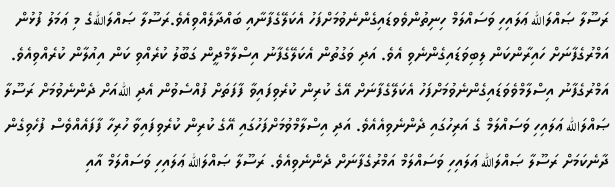ރަސޫލާ ޞައްލަالله ޢަލައިހި ވަސައްލަމް ހިނިތުންވެވޑައިގެންނެވުމަށްފަހު އެކަލޭގެފާނާއި ބައްދާލެއްވިއެވެ.ރަސޫލާ ޞައްލަاللهގެ މި ޢަމަލު ފުޅުން އަމްރުގެފާނަށް ހައިރާންކަން ލިބިވަޑައިގެންނެވި އެވެ. އަދި ވަގުތުން އެކަލޭގެފާނު އިސްލާމްދީން ގަބޫލު ކުރެއްވި ކަން އިއުލާން ކުރެއްވިއެވެ.
އަމްރުގެފާނު އިސްލާމްވެވަޑައިގެންނެވުމަށްފަހު އެކަލޭގެފާނަށް އޭގެ ކުރިން ކުރެވިފައިވާ ފާފަތަށް ފުއްސެވުން އެދި اللهއަށް ދެންނެވުމަށް ރަސޫލާ ޞައްލަالله ޢަލައިހި ވަސައްލަމް ގެ އަރިހުގައި ދެންނެވިއެއެވެ. އަދި އިސްލާމްވުމަށްފަހުގައި އޭގެ ކުރިން ކުރެވިފައިވާ ހުރިހާ ފާފައެއްވެސް ފުހެވިގެން ދާނެކަމަށް ރަސޫލާ ޞައްލަالله ޢަލައިހި ވަސައްލަމް އަމްރުގެފާނަށް ދެންނެވިއެވެ. ރަސޫލާ ޞައްލަالله ޢަލައިހި ވަސައްލަމް އާއި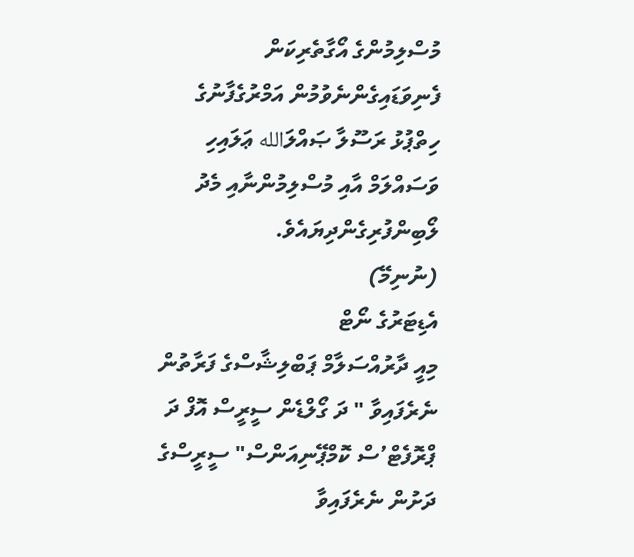މުސްލިމުންގެ އޯގާތެރިކަން ފެނިވަޑައިގެންނެވުމުން އަމްރުގެފާނުގެ ހިތްޕުޅު ރަސޫލާ ޞައްލަالله ޢަލައިހި ވަސައްލަމް އާއި މުސްލިމުންނާއި މެދު ލޯބިންފުރިގެންދިޔައެވެ.
(ނުނިމޭ)
އެޑިޓަރުގެ ނޯޓް
މިއީ ދާރުއްސަލާމް ޕަބްލިޝާސްގެ ފަރާތުން ނެރެފައިވާ " ދަ ގޯލްޑެން ސީރީސް އޮފް ދަ ޕްރޮފެޓް’ސް ކޮމްޕޭނިއަންސް" ސީރީސްގެ ދަށުން ނެރެފައިވާ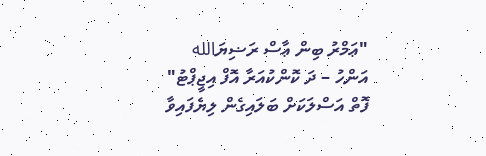"ޢަމްރު ބިން ޢާސް ރަޟިޔަالله އަންހު – ދަ ކޮންކުއަރާ އޮފް އިޖީޕްޓު" ފޮތް އަސްލަކަށް ބަލައިގެން ލިޔެފައިވާ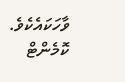ވާހަކައެކެވެ.
ކޮމެންޓް